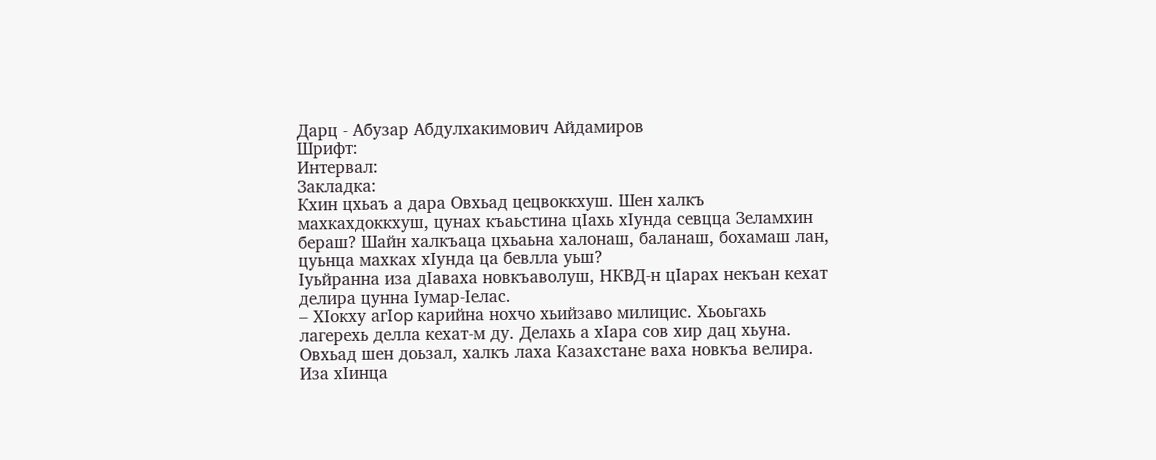Дарц - Абузар Абдулхакимович Айдамиров
Шрифт:
Интервал:
Закладка:
Кхин цхьаъ а дара Овхьад цецвоккхуш. Шен халкъ махкахдоккхуш, цунах къаьстина цIахь хIунда севцца Зеламхин бераш? Шайн халкъаца цхьаьна халонаш, баланаш, бохамаш лан, цуьнца махках хIунда ца бевлла уьш?
Iуьйранна иза дIаваха новкъаволуш, НКВД-н цIарах некъан кехат делира цунна Iумар-Iелас.
– ХIокху aгIop карийна нохчо хьийзаво милицис. Хьоьгахь лагерехь делла кехат-м ду. Делахь а хIара сов хир дац хьуна.
Овхьад шен доьзал, халкъ лаха Казахстане ваха новкъа велира.
Иза хIинца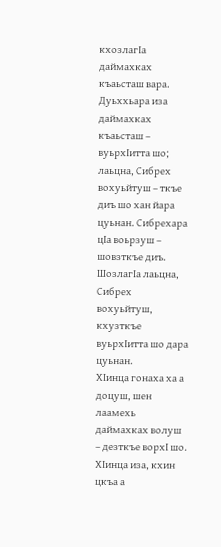кхозлагIа даймахках къаьсташ вара.
Дуьххьара иза даймахках къаьсташ – вуьрхIитта шо; лаьцна, Сибрех вохуьйтуш – ткъе диъ шо хан йара цуьнан. Сибрехара цIа воьрзуш – шовзткъе диъ.
ШозлагIа лаьцна, Сибрех вохуьйтуш, кхузткъе вуьрхIитта шо дара цуьнан.
ХIинца гонаха ха а доцуш, шен лаамехь даймахках волуш – дезткъе ворхI шо.
ХIинца иза, кхин цкъа а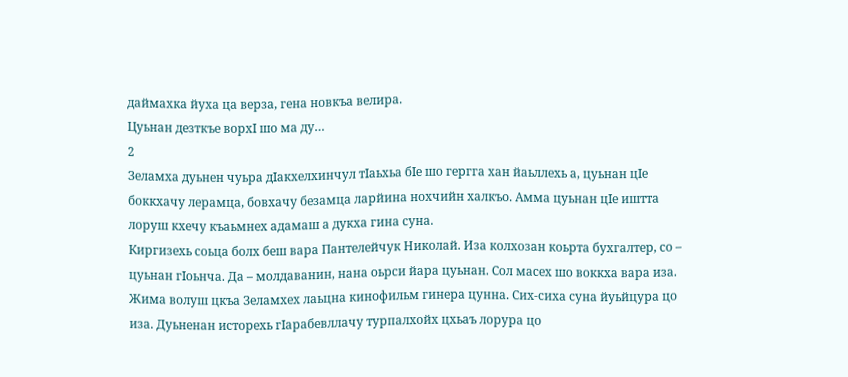даймахка йуха ца верза, гена новкъа велира.
Цуьнан дезткъе ворхI шо ма ду…
2
Зеламха дуьнен чуьра дIакхелхинчул тIаьхьа бIе шо гергга хан йаьллехь а, цуьнан цIе боккхачу лерамца, бовхачу безамца ларйина нохчийн халкъо. Амма цуьнан цIе иштта лоруш кхечу къаьмнех адамаш а дукха гина суна.
Киргизехь соьца болх беш вара Пантелейчук Николай. Иза колхозан коьрта бухгалтер, со – цуьнан гIоьнча. Да – молдаванин, нана оьрси йара цуьнан. Сол масех шо воккха вара иза. Жима волуш цкъа Зеламхех лаьцна кинофильм гинера цунна. Сих-сиха суна йуьйцура цо иза. Дуьненан исторехь гIарабевллачу турпалхойх цхьаъ лорура цо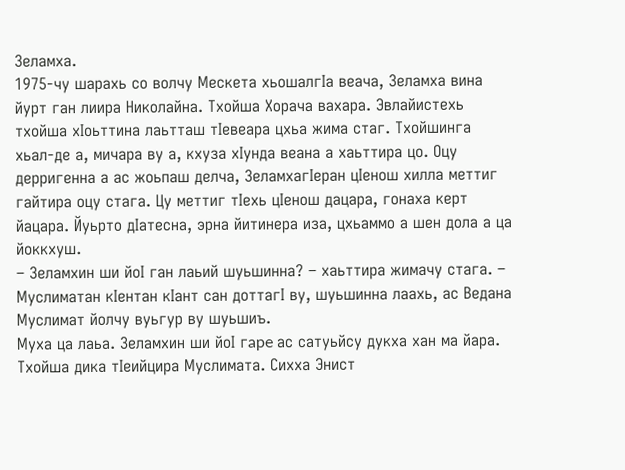Зеламха.
1975-чу шарахь со волчу Мескета хьошалгIа веача, Зеламха вина йурт ган лиира Николайна. Тхойша Хорача вахара. Эвлайистехь тхойша хIоьттина лаьтташ тIевеара цхьа жима стаг. Тхойшинга хьал-де а, мичара ву а, кхуза хIунда веана а хаьттира цо. Оцу дерригенна а ас жоьпаш делча, ЗеламхагIеран цIенош хилла меттиг гайтира оцу стага. Цу меттиг тIехь цIенош дацара, гонаха керт йацара. Йуьрто дIатесна, эрна йитинера иза, цхьаммо а шен дола а ца йоккхуш.
– Зеламхин ши йоI ган лаьий шуьшинна? – хаьттира жимачу стага. – Муслиматан кIентан кIант сан доттагI ву, шуьшинна лаахь, ас Ведана Муслимат йолчу вуьгур ву шуьшиъ.
Муха ца лаьа. Зеламхин ши йоI гape ас сатуьйсу дукха хан ма йара.
Тхойша дика тIеийцира Муслимата. Сихха Энист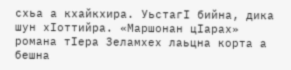схьа а кхайкхира. УьстагI бийна, дика шун хIоттийра. «Маршонан цIарах» романа тIера Зеламхех лаьцна корта а бешна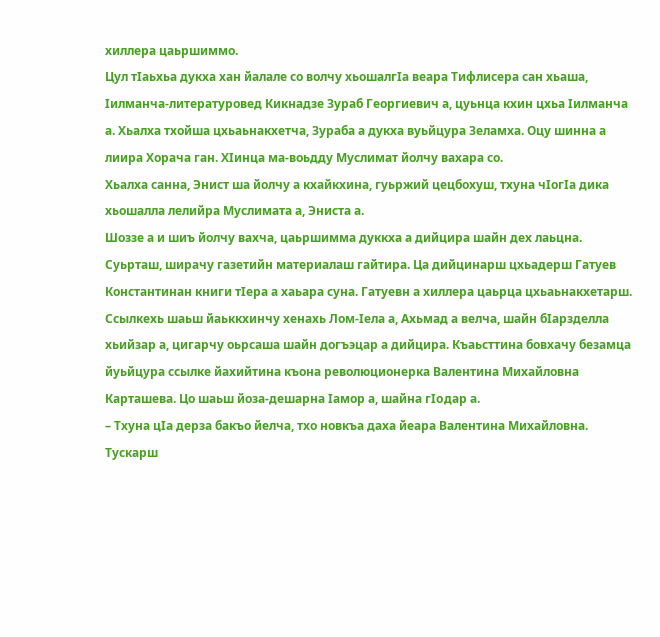хиллера цаьршиммо.
Цул тIаьхьа дукха хан йалале со волчу хьошалгIа веара Тифлисера сан хьаша, Iилманча-литературовед Кикнадзе Зураб Георгиевич а, цуьнца кхин цхьа Iилманча а. Хьалха тхойша цхьаьнакхетча, Зураба а дукха вуьйцура Зеламха. Оцу шинна а лиира Хорача ган. ХIинца ма-воьдду Муслимат йолчу вахара со.
Хьалха санна, Энист ша йолчу а кхайкхина, гуьржий цецбохуш, тхуна чIогIа дика хьошалла лелийра Муслимата а, Эниста а.
Шоззе а и шиъ йолчу вахча, цаьршимма дуккха а дийцира шайн дех лаьцна. Суьрташ, ширачу газетийн материалаш гайтира. Ца дийцинарш цхьадерш Гатуев Константинан книги тIера а хаьара суна. Гатуевн а хиллера цаьрца цхьаьнакхетарш.
Ссылкехь шаьш йаьккхинчу хенахь Лом-Iела а, Ахьмад а велча, шайн бIарзделла хьийзар а, цигарчу оьрсаша шайн догъэцар а дийцира. Къаьсттина бовхачу безамца йуьйцура ссылке йахийтина къона революционерка Валентина Михайловна Карташева. Цо шаьш йоза-дешарна Iамор а, шайна гIoдар а.
– Тхуна цIa дерза бакъо йелча, тхо новкъа даха йеара Валентина Михайловна. Тускарш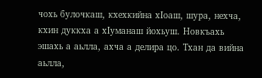чохь булочкаш, кхехкийна хIоаш, шура, нехча, кхин дуккха а хIуманаш йохьуш. Новкъахь эшахь а аьлла, ахча а делира цо. Тхан да вийна аьлла,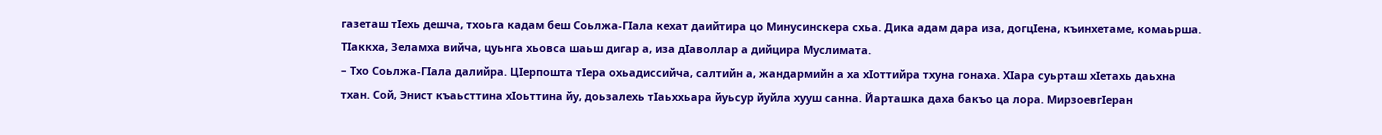газеташ тIехь дешча, тхоьга кадам беш Соьлжа-ГIала кехат даийтира цо Минусинскера схьа. Дика адам дара иза, догцIена, къинхетаме, комаьрша.
ТIаккха, Зеламха вийча, цуьнга хьовса шаьш дигар а, иза дIаволлар а дийцира Муслимата.
– Тхо Соьлжа-ГIала далийра. ЦIерпошта тIера охьадиссийча, салтийн а, жандармийн а ха хIоттийра тхуна гонаха. ХIара суьрташ хIетахь даьхна тхан. Сой, Энист къаьсттина хIоьттина йу, доьзалехь тIаьххьара йуьсур йуйла хууш санна. Йарташка даха бакъо ца лора. МирзоевгIеран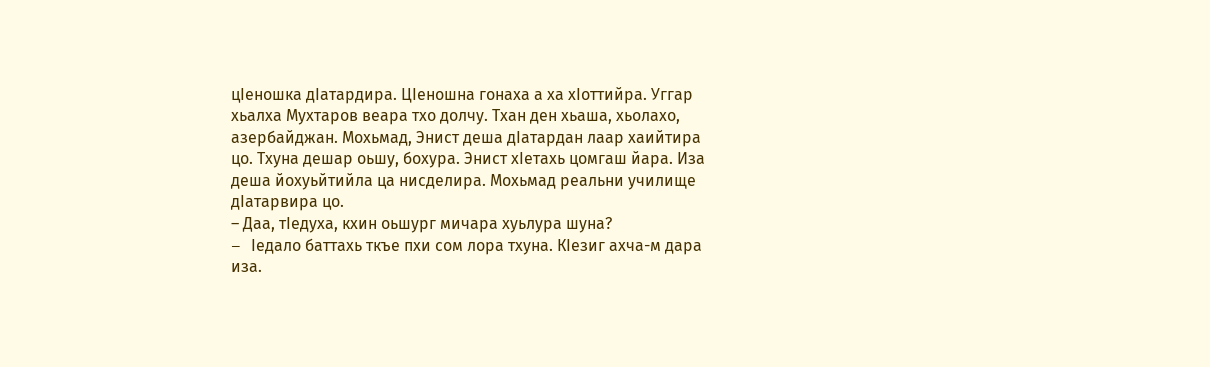цIeношкa дIатардира. ЦIеношна гонаха а ха хIоттийра. Уггар хьалха Мухтаров веара тхо долчу. Тхан ден хьаша, хьолахо, азербайджан. Мохьмад, Энист деша дIатардан лаар хаийтира цо. Тхуна дешар оьшу, бохура. Энист хIетахь цомгаш йара. Иза деша йохуьйтийла ца нисделира. Мохьмад реальни училище дIатарвира цо.
– Даа, тIедуха, кхин оьшург мичара хуьлура шуна?
– Iедало баттахь ткъе пхи сом лора тхуна. КIезиг ахча-м дара иза.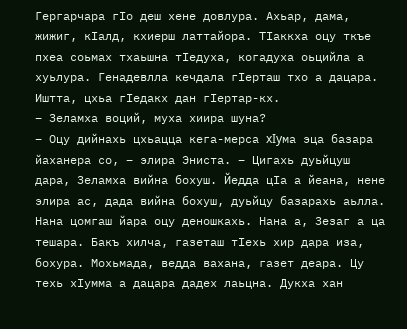Гергарчара гIo деш хене довлура. Ахьар, дама, жижиг, кIалд, кхиерш латтайора. ТIаккха оцу ткъе пхеа соьмах тхаьшна тIедуха, когадуха оьцийла а хуьлура. Генадевлла кечдала гIерташ тхо а дацара. Иштта, цхьа гIедакх дан гIертар-кх.
– Зеламха воций, муха хиира шуна?
– Оцу дийнахь цхьацца кега-мерса xIyмa эца базара йаханера со, – элира Эниста. – Цигахь дуьйцуш дара, Зеламха вийна бохуш. Йедда цIа а йеана, нене элира ас, дада вийна бохуш, дуьйцу базарахь аьлла. Нана цомгаш йара оцу деношкахь. Нана а, Зезаг а ца тешара. Бакъ хилча, газеташ тIехь хир дара иза, бохура. Мохьмада, ведда вахана, газет деара. Цу техь хIумма а дацара дадех лаьцна. Дукха хан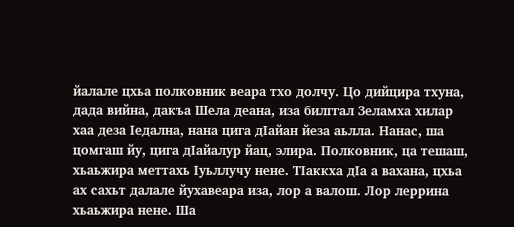йалале цхьа полковник веара тхо долчу. Цо дийцира тхуна, дада вийна, дакъа Шела деана, иза билггал Зеламха хилар хаа деза Iедална, нана цига дIайан йеза аьлла. Нанас, ша цомгаш йу, цига дIайалур йац, элира. Полковник, ца тешаш, хьаьжира меттахь Iуьллучу нене. ТIаккха дIа а вахана, цхьа ах сахьт далале йухавеара иза, лор а валош. Лор леррина хьаьжира нене. Ша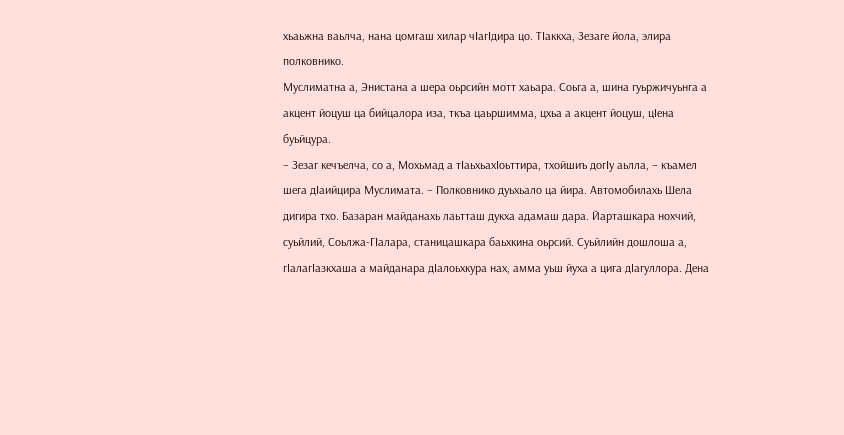хьаьжна ваьлча, нана цомгаш хилар чIагIдира цо. ТIаккха, Зезаге йола, элира полковнико.
Муслиматна а, Энистана а шера оьрсийн мотт хаьара. Соьга а, шина гуьржичуьнга а акцент йоцуш ца бийцалора иза, ткъа цаьршимма, цхьа а акцент йоцуш, цIена буьйцура.
– Зезаг кечъелча, со а, Мохьмад а тIаьхьахIоьттира, тхойшиъ догIу аьлла, – къамел шега дIаийцира Муслимата. – Полковнико дуьхьало ца йира. Автомобилахь Шела дигира тхо. Базаран майданахь лаьтташ дукха адамаш дара. Йарташкара нохчий, суьйлий, Соьлжа-ГIалара, станицашкара баьхкина оьрсий. Суьйлийн дошлоша а, гIалагIазкхаша а майданара дIалоьхкура нах, амма уьш йуха а цига дIагуллора. Дена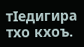тIедигира тхо кхоъ.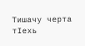Тишачу черта тIехь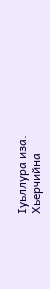Iуьллура иза. Хьерчийна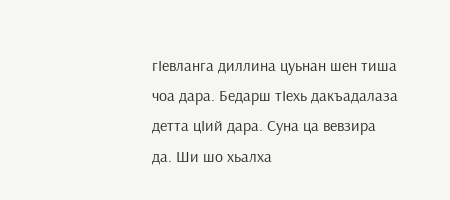гIевланга диллина цуьнан шен тиша чоа дара. Бедарш тIехь дакъадалаза детта цIий дара. Суна ца вевзира да. Ши шо хьалха